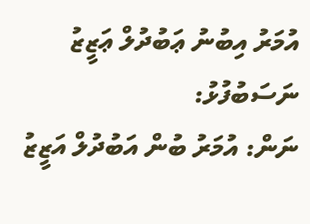އުމަރު އިބުނު ޢަބުދުލް ޢަޒީޒު
ނަސަބުފުޅު:
ނަން: އުމަރު ބުން އަބުދުލް އަޒީޒު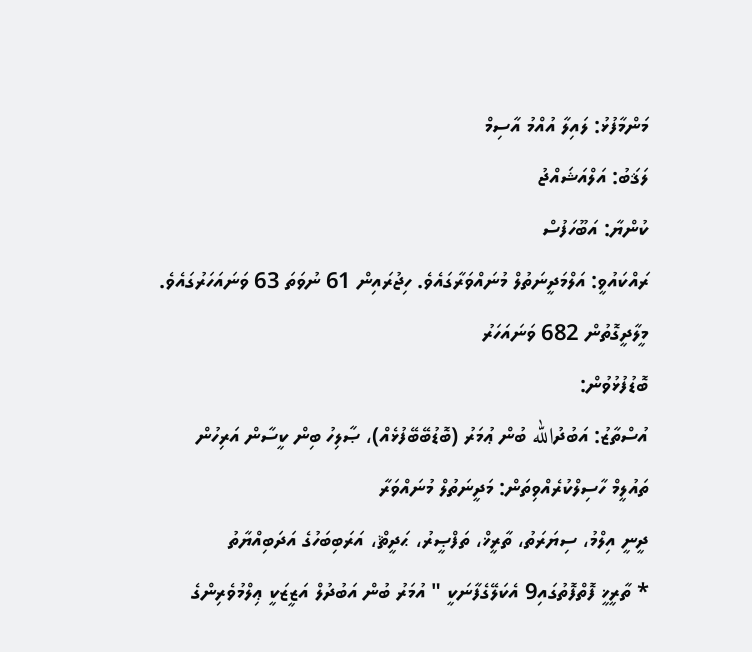މަންމާފުޅު: ލައިލާ އުއްމު އާސިމް
ލަޤަބު: އަލްއަޝައްޖު
ކުންޔާ: އަބޫހަފުސް
ރައްކައުވީ: އަލްމަދީނަތުލް މުނައްވަރާގައެވެ. ހިޖުރައިން 61 ނުވަތަ 63 ވަނައަހަރުގައެވެ. މީލާދީގޮތުން 682 ވަނައަހަރު
ބޮޑުފުޅުވުން:
އުސްތާޒު: އަބުދުالله ބުން ޢުމަރު (ބޮޑުބޭބޭފުޅެއް)، ޞާލިހު ބިން ކީސާން އަރިހުން
ތައުލީމް ހާސިލްކުރެއްވިތަން: މަދީނަތުލް މުނައްވަރާ
ދީނީ އިލްމު، ސިޔަރަތު، ތާރީޚް، ތަފްޞީރު، ޙަދީޘް، އަރަބިބަހުގެ އަދަބިއްޔާތު
* ތާރީޚީ ފޮތްފޮތުގައި9 އެކަލޭގެފާނަކީ " އުމަރު ބުން އަބުދުލް އަޒީޒަކީ ޢިލްމުވެރިންގެ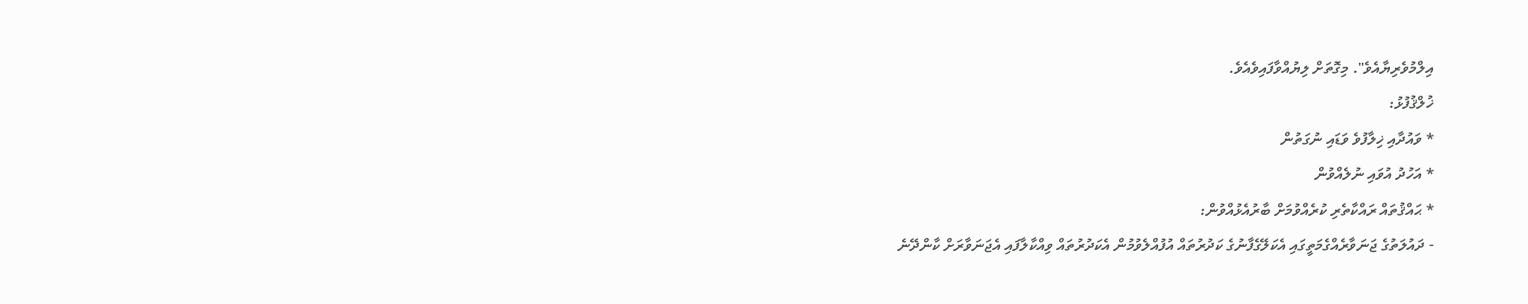އިލްމުވެރިޔާއެވެ". މިގޮތަށް ލިޔުއްވާފައިވެއެވެ.
ޚުލްޤުފުޅު:
* ވައުދާއި ޚިލާފުވެ ވަޑައި ނުގަތުން
* އަހުދު އުވައި ނުލެއްވުން
* ޙައްޤުތައް ރައްކާތެރި ކުރެއްވުމަށް ބާރުއެޅުއްވުން:
- ދައުލަތުގެ ޖަނަވާރެއްގެމަތީގައި އެކަލޭގެފާނުގެ ކަދުރުތައް އުފުއްލެވުމުން އެކަދުރުތައް ވިއްކާލާފައި އެޖަނަވާރަށް ކާންދޭނެ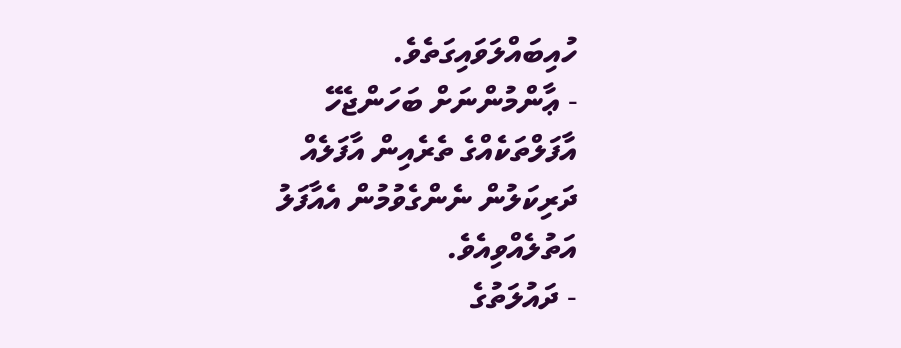ހުއިބައްލަވައިގަތެވެ.
- ޢާންމުންނަށް ބަހަންޖެހޭ އާފަލްތަކެއްގެ ތެރެއިން އާފަލެއް ދަރިކަލުން ނެންގެވުމުން އެއާފަލު އަތުލެއްވިއެވެ.
- ދައުލަތުގެ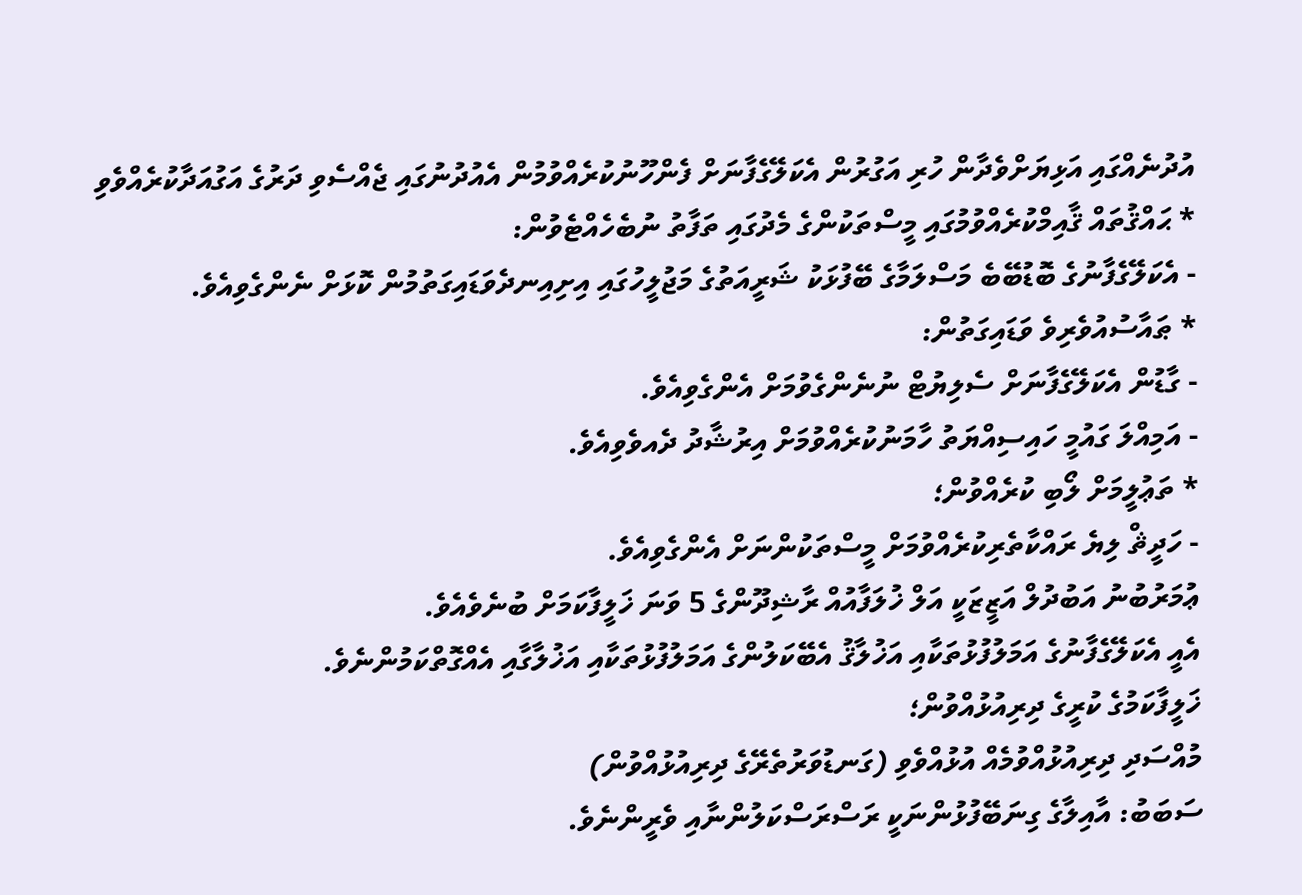އުދުނެއްގައި އަޅިޔަށްވެދާން ހުރި އަގުރުން އެކަލޭގެފާނަށް ފެންހޫނުކުރެއްވުމުން އެއުދުނުގައި ޖެއްސެވި ދަރުގެ އަގުއަދާކުރެއްވެވި
* ޙައްޤުތައް ޤާއިމްކުރެއްވުމުގައި މީސްތަކުންގެ މެދުގައި ތަފާތު ނުބެހެއްޓެވުން:
- އެކަލޭގެފާނުގެ ބޮޑުބޭބެ މަސްލަމާގެ ބޭފުޅަކު ޝަރީއަތުގެ މަޖުލީހުގައި އިށިއިނދެވަޑައިގަތުމުން ކޮޅަށް ނެންގެވިއެވެ.
* ޠައާސުއުވެރިވެ ވަޑައިގަތުން:
- ގާޑުން އެކަލޭގެފާނަށް ސެލިޔުޓް ނުނެންގެވުމަށް އެންގެވިއެވެ.
- އަމިއްލަ ގައުމީ ހައިސިއްޔަތު ހާމަނުކުރެއްވުމަށް އިރުޝާދު ދެއވެވިއެވެ.
* ތަޢުލީމަށް ލޯބި ކުރެއްވުން؛
- ހަދީޘް ލިޔެ ރައްކާތެރިކުރެއްވުމަށް މީސްތަކުންނަށް އެންގެވިއެވެ.
ޢުމަރުބުނު އަބުދުލް އަޒީޒަކީ އަލް ޚުލަފާއުއް ރާޝިދޫންގެ 5 ވަނަ ޚަލީފާކަމަށް ބުނެވެއެވެ.
އެއީ އެކަލޭގެފާނުގެ އަމަލުފުޅުތަކާއި އަޚުލާޤު އެބޭކަލުންގެ އަމަލުފުޅުތަކާއި އަޚުލާގާއި އެއްގޮތްކަމުންނެވެ.
ޚަލީފާކަމުގެ ކުރީގެ ދިރިއުޅުއްވުން؛
މުއްސަދި ދިރިއުޅުއްވުމެއް އުޅުއްވެވި (ގަނޑުވަރުތެރޭގެ ދިރިއުޅުއްވުން)
ސަބަބު: އާއިލާގެ ގިނަބޭފުޅުންނަކީ ރަސްރަސްކަލުންނާއި ވެރީންނެވެ.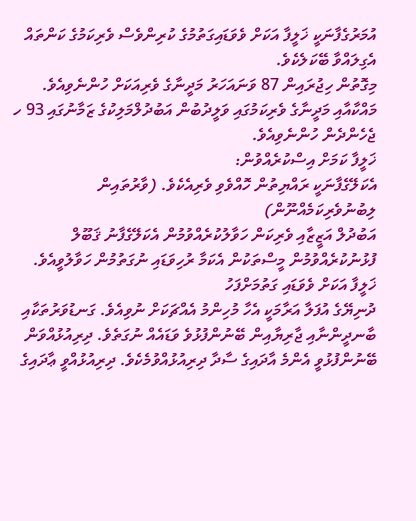އުމަރުގެފާނަކީ ޚަލީފާ އަކަށް ވެވަޑައިގަތުމުގެ ކުރިންވެސް ވެރިކަމުގެ ކަންތައް އެގިލައްވާ ބޭކަލެކެވެ.
މިގޮތުން ހިޖުރައިން 87 ވަނައަހަރު މަދީނާގެ ވެރިއަކަށް ހުންނެވިއެވެ.
މައްކާއާއި މަދީނާގެ ވެރިކަމުގައި ވަލީދުބުން އަބުދުލްމަލިކުގެ ޒަމާނުގައި 93 ހ ޖެހެންދެން ހުންނެވިއެވެ.
ޚަލީފާ ކަމަށް އިސްކުރެއްވުން:
އެކަލޭގެފާނަކީ ރައްޔިތުން ހޮއްވެވި ވެރިއެކެވެ. (ވާރުތައިން ލިބުނުވެރިކަމެއްނޫން)
އަބުދުލް އަޒީޒާއި ވެރިކަން ހަވާލުކުރެއްވުމުން އެކަލޭގެފާނު ޤަބޫލް ފުޅުނުކުރެއްވުމުން މީސްތަކުން އެކަމާ ރުހިވަޑައި ނުގަތުމުން ހަވާލުވީއެވެ.
ޚަލީފާ އަކަށް ވެވަޑައި ގަތުމަށްފަހު
ދުނިޔޭގެ އުފަލާ އަރާމަކީ އެހާ މުހިންމު އެއްޗަކަށް ނުވިއެވެ. ގަނޑުވަރުތަކާއި ބާނދީންނާއި ޖާރިޔާއިން ބޭނުންފުޅުވެ ވަޑައެއް ނުގަތެވެ. ދިރިއުޅުއްވަން ބޭނުންފުޅުވީ އެންމެ އާދައިގެ ސާދާ ދިރިއުޅުއްވުމެކެވެ. ދިރިއުޅުއްވީ ޢާދައިގެ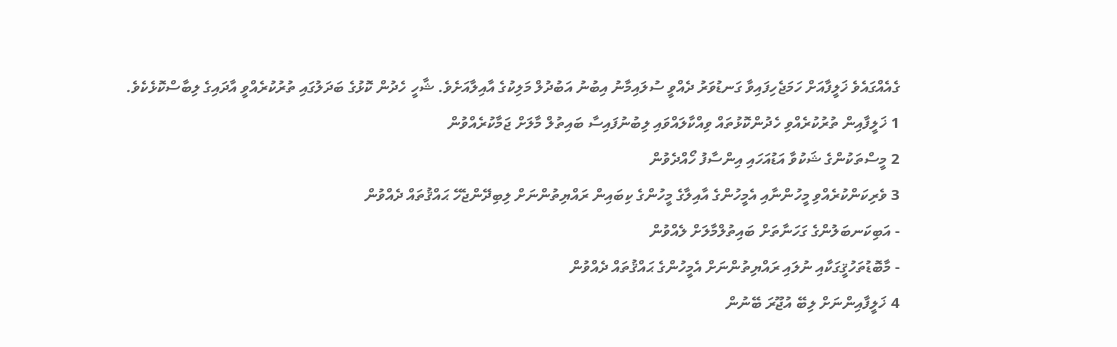ގެއެއްގައެވެ ޚަލީފާއަށް ހަމަޖެހިފައިވާ ގަނޑުވަރު ދެއްވީ ސުލައިމާނު އިބުނު އަބުދުލް މަލިކުގެ އާއިލާއަށެވެ. ޝާހީ ހެދުން ކޮޅުގެ ބަދަލުގައި ތުރުކުރެއްވީ އާދައިގެ ލިބާސްކޮޅެކެވެ.
1 ޚަލީފާއިން ތުރުކުރެއްވި ހެދުންކޮޅުތައް ވިއްކާލައްވައި ލިބުނުފައިސާ ބައިތުލް މާލަށް ޖަމާކުރެއްވުން
2 މީސްތަކުންގެ ޝަކުވާ އަޑުއަހައި އިންސާފު ހޯއްދެވުން
3 ވެރިކަންކުރެއްވި މީހުންނާއި އެމީހުންގެ އާއިލާގެ މީހުންގެ ކިބައިން ރައްޔިތުންނަށް ލިބިދޭންޖެހޭ ޙައްޤުތައް ދެއްވުން
- އަބިކަނބަލުންގެ ގަހަނާތަށް ބައިތުލްމާލަށް ލެއްވުން
- މާބޮޑުތަހުޤީގަކާއި ނުލައި ރައްޔިތުންނަށް އެމީހުންގެ ޙައްޤުތައް ދެއްވުން
4 ޚަލީފާއިންނަށް ލިބޭ އުޖޫރަ ބޭނުން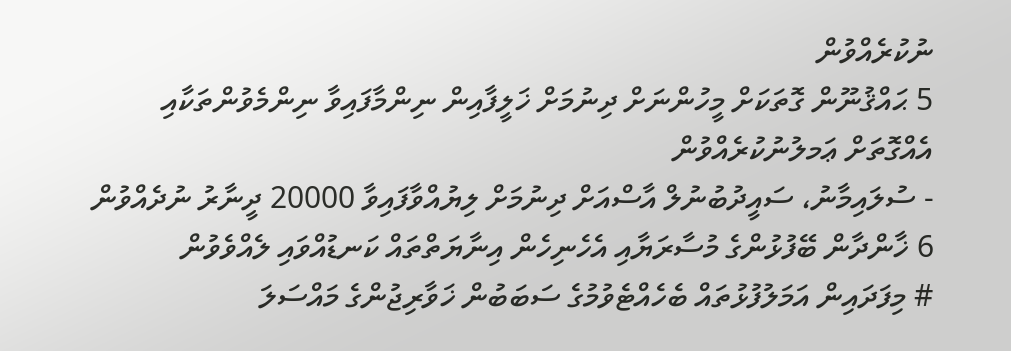ނުކުރެއްވުން
5 ޙައްޤުނޫން ގޮތަކަށް މީހުންނަށް ދިނުމަށް ޚަލީފާއިން ނިންމާފައިވާ ނިންމެވުންތަކާއި އެއްގޮތަށް ޢަމލުނުކުރެއްވުން
- ސުލައިމާނު، ސައީދުބުނުލް އާސްއަށް ދިނުމަށް ލިޔުއްވާފައިވާ 20000 ދީނާރު ނުދެއްވުން
6 ޚާންދާން ބޭފުޅުންގެ މުސާރަޔާއި އެހެނިހެން އިނާޔަތްތައް ކަނޑުއްވައި ލެއްވެވުން
# މިފަދައިން އަމަލުފުޅުތައް ބެހެއްޓެވުމުގެ ސަބަބުން ޚަވާރިޖުންގެ މައްސަލަ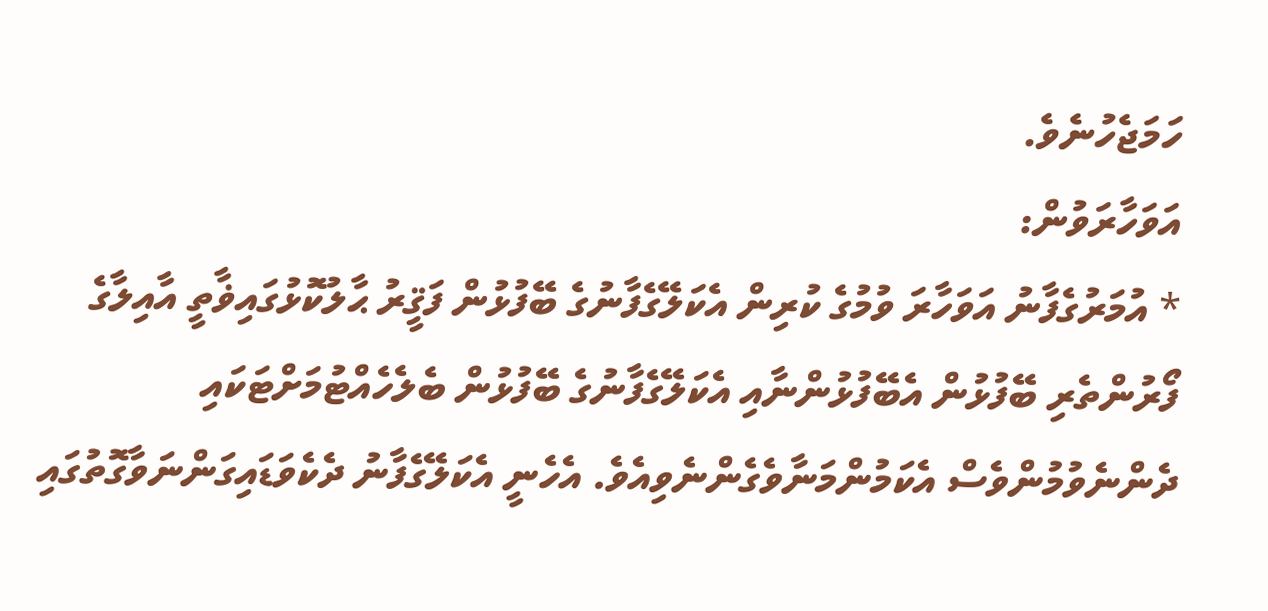ހަމަޖެހުނެވެ.
އަވަހާރަވުން:
* އުމަރުގެފާނު އަވަހާރަ ވުމުގެ ކުރިން އެކަލޭގެފާނުގެ ބޭފުޅުން ފަޤީރު ޙާލުކޮޅުގައިޥާތީ އާއިލާގެ ފޯރުންތެރި ބޭފުޅުން އެބޭފުޅުންނާއި އެކަލޭގެފާނުގެ ބޭފުޅުން ބެލެހެއްޓުމަށްޓަކައި ދެންނެވުމުންވެސް އެކަމުންމަނާވެގެންނެވިއެވެ. އެހެނީ އެކަލޭގެފާނު ދެކެވަޑައިގަންނަވާގޮތުގައި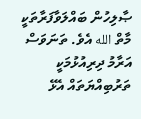ޞާލިހުން ބައްލަވާފަރާތަކީ މާތް الله އެވެ. ތަނަވަސް އަރާމު ދިރިއުޅުމަކީ ތަރުބިއްޔަތައް އެޅޭ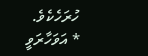ހުރަހެކެވެ.
* އަވަހާރަވީ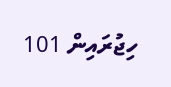ހިޖުރައިން 101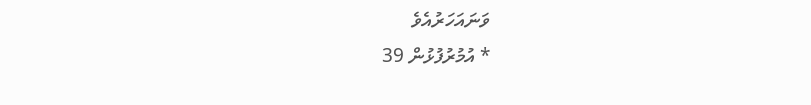ވަނައަހަރުއެވެ
* އުމުރުފުޅުން 39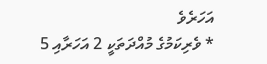އަހަރެވެ
* ވެރިކަމުގެ މުއްދަތަކީ 2 އަހަރާއި 5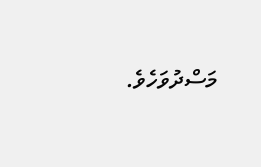މަސްދުވަހެވެ.